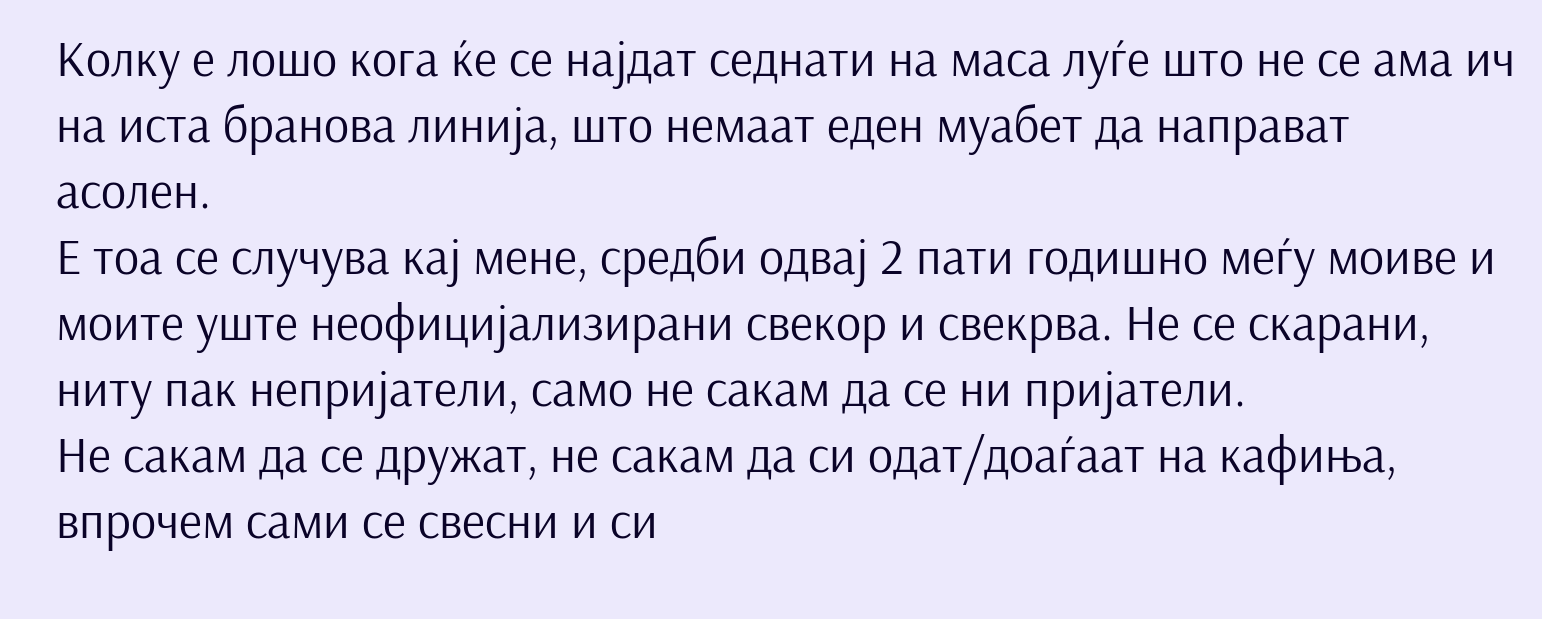Колку е лошо кога ќе се најдат седнати на маса луѓе што не се ама ич на иста бранова линија, што немаат еден муабет да направат асолен.
Е тоа се случува кај мене, средби одвај 2 пати годишно меѓу моиве и моите уште неофицијализирани свекор и свекрва. Не се скарани, ниту пак непријатели, само не сакам да се ни пријатели.
Не сакам да се дружат, не сакам да си одат/доаѓаат на кафиња, впрочем сами се свесни и си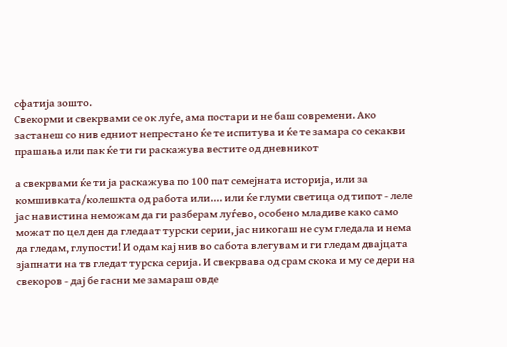сфатија зошто.
Свекорми и свекрвами се ок луѓе, ама постари и не баш современи. Ако застанеш со нив едниот непрестано ќе те испитува и ќе те замара со секакви прашања или пак ќе ти ги раскажува вестите од дневникот

а свекрвами ќе ти ја раскажува по 100 пат семејната историја, или за комшивката/колешкта од работа или.... или ќе глуми светица од типот - леле јас навистина неможам да ги разберам луѓево, особено младиве како само можат по цел ден да гледаат турски серии, јас никогаш не сум гледала и нема да гледам, глупости! И одам кај нив во сабота влегувам и ги гледам двајцата зјапнати на тв гледат турска серија. И свекрвава од срам скока и му се дери на свекоров - дај бе гасни ме замараш овде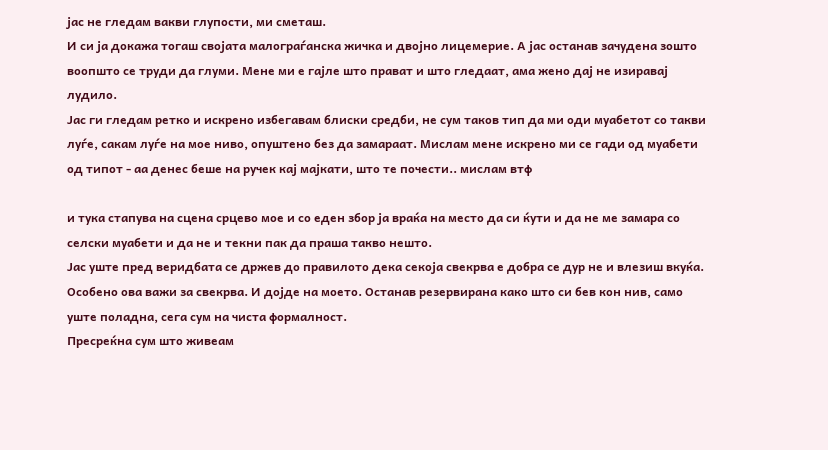јас не гледам вакви глупости, ми сметаш.
И си ја докажа тогаш својата малограѓанска жичка и двојно лицемерие. А јас останав зачудена зошто воопшто се труди да глуми. Мене ми е гајле што прават и што гледаат, ама жено дај не изиравај лудило.
Јас ги гледам ретко и искрено избегавам блиски средби, не сум таков тип да ми оди муабетот со такви луѓе, сакам луѓе на мое ниво, опуштено без да замараат. Мислам мене искрено ми се гади од муабети од типот - аа денес беше на ручек кај мајкати, што те почести.. мислам втф

и тука стапува на сцена срцево мое и со еден збор ја враќа на место да си ќути и да не ме замара со селски муабети и да не и текни пак да праша такво нешто.
Јас уште пред веридбата се држев до правилото дека секоја свекрва е добра се дур не и влезиш вкуќа. Особено ова важи за свекрва. И дојде на моето. Останав резервирана како што си бев кон нив, само уште поладна, сега сум на чиста формалност.
Пресреќна сум што живеам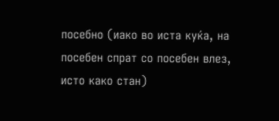посебно (иако во иста куќа, на посебен спрат со посебен влез, исто како стан)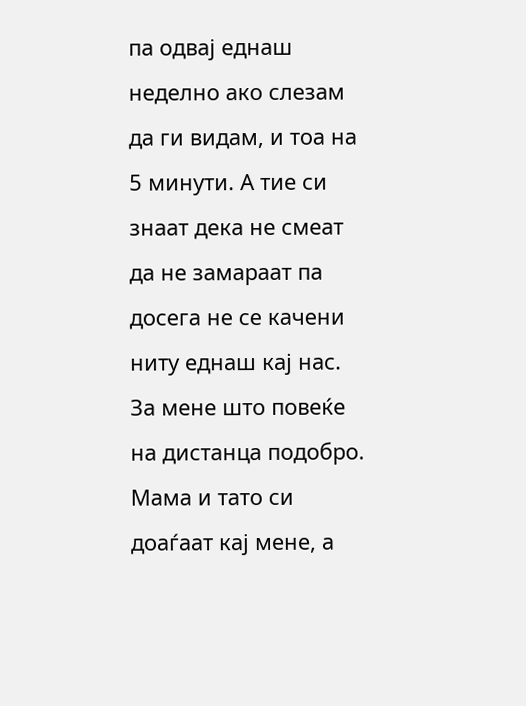па одвај еднаш неделно ако слезам да ги видам, и тоа на 5 минути. А тие си знаат дека не смеат да не замараат па досега не се качени ниту еднаш кај нас.
За мене што повеќе на дистанца подобро. Мама и тато си доаѓаат кај мене, а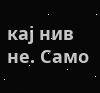кај нив не. Само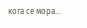кога се мора...